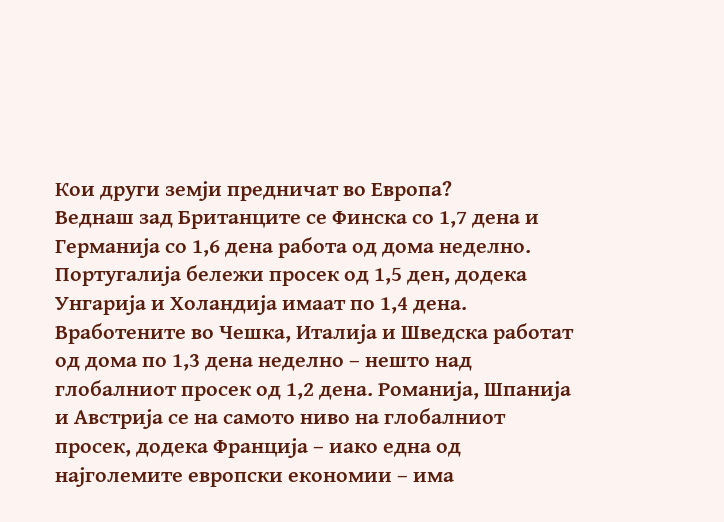Кои други земји предничат во Европа?
Веднаш зад Британците се Финска со 1,7 дена и Германија со 1,6 дена работа од дома неделно. Португалија бележи просек од 1,5 ден, додека Унгарија и Холандија имаат по 1,4 дена.
Вработените во Чешка, Италија и Шведска работат од дома по 1,3 дена неделно – нешто над глобалниот просек од 1,2 дена. Романија, Шпанија и Австрија се на самото ниво на глобалниот просек, додека Франција – иако една од најголемите европски економии – има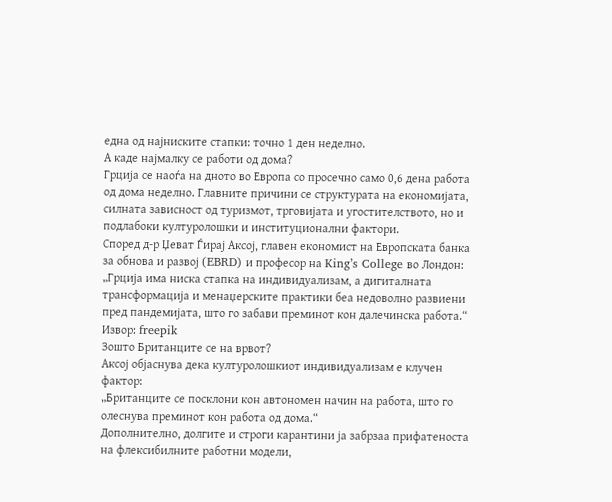една од најниските стапки: точно 1 ден неделно.
А каде најмалку се работи од дома?
Грција се наоѓа на дното во Европа со просечно само 0,6 дена работа од дома неделно. Главните причини се структурата на економијата, силната зависност од туризмот, трговијата и угостителството, но и подлабоки културолошки и институционални фактори.
Според д-р Џеват Ѓирај Аксој, главен економист на Европската банка за обнова и развој (EBRD) и професор на King’s College во Лондон:
„Грција има ниска стапка на индивидуализам, а дигиталната трансформација и менаџерските практики беа недоволно развиени пред пандемијата, што го забави преминот кон далечинска работа.“
Извор: freepik
Зошто Британците се на врвот?
Аксој објаснува дека културолошкиот индивидуализам е клучен фактор:
„Британците се посклони кон автономен начин на работа, што го олеснува преминот кон работа од дома.“
Дополнително, долгите и строги карантини ја забрзаа прифатеноста на флексибилните работни модели,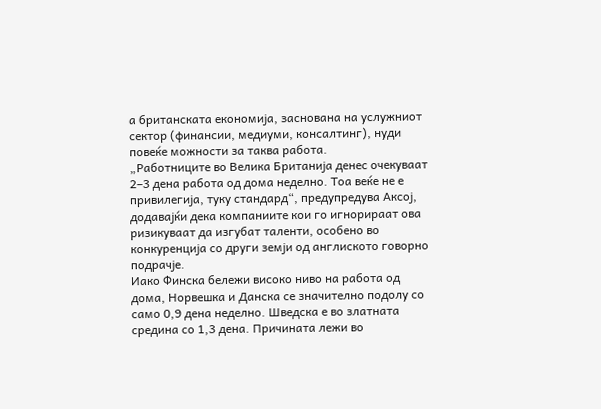а британската економија, заснована на услужниот сектор (финансии, медиуми, консалтинг), нуди повеќе можности за таква работа.
„Работниците во Велика Британија денес очекуваат 2–3 дена работа од дома неделно. Тоа веќе не е привилегија, туку стандард“, предупредува Аксој, додавајќи дека компаниите кои го игнорираат ова ризикуваат да изгубат таленти, особено во конкуренција со други земји од англиското говорно подрачје.
Иако Финска бележи високо ниво на работа од дома, Норвешка и Данска се значително подолу со само 0,9 дена неделно. Шведска е во златната средина со 1,3 дена. Причината лежи во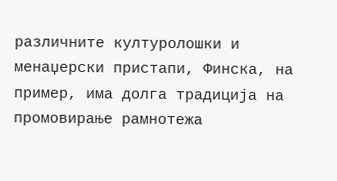различните културолошки и менаџерски пристапи, Финска, на пример, има долга традиција на промовирање рамнотежа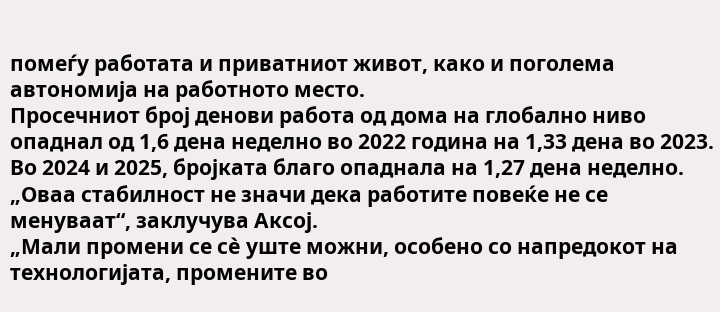помеѓу работата и приватниот живот, како и поголема автономија на работното место.
Просечниот број денови работа од дома на глобално ниво опаднал од 1,6 дена неделно во 2022 година на 1,33 дена во 2023. Во 2024 и 2025, бројката благо опаднала на 1,27 дена неделно.
„Оваа стабилност не значи дека работите повеќе не се менуваат“, заклучува Аксој.
„Мали промени се сè уште можни, особено со напредокот на технологијата, промените во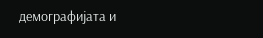демографијата и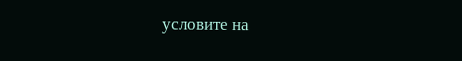условите на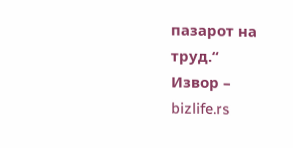пазарот на труд.“
Извор – bizlife.rs